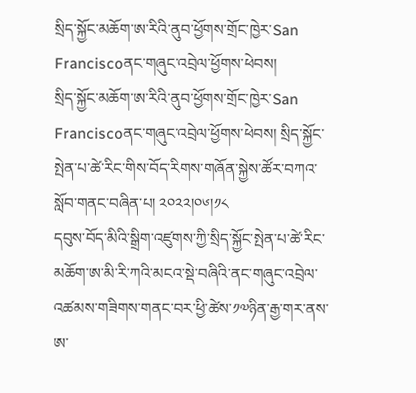སྲིད་སྐྱོང་མཆོག་ཨ་རིའི་ནུབ་ཕྱོགས་གྲོང་ཁྱེར་San Franciscoནང་གཞུང་འབྲེལ་ཕྱོགས་ཕེབས།
སྲིད་སྐྱོང་མཆོག་ཨ་རིའི་ནུབ་ཕྱོགས་གྲོང་ཁྱེར་San Franciscoནང་གཞུང་འབྲེལ་ཕྱོགས་ཕེབས། སྲིད་སྐྱོང་སྤེན་པ་ཚེ་རིང་གིས་བོད་རིགས་གཞོན་སྐྱེས་ཚོར་བཀའ་སློབ་གནང་བཞིན་པ། ༢༠༢༢།༠༦།༡༨
དབུས་བོད་མིའི་སྒྲིག་འཛུགས་ཀྱི་སྲིད་སྐྱོང་སྤེན་པ་ཚེ་རིང་མཆོག་ཨ་མི་རི་ཀའི་མངའ་སྡེ་བཞིའི་ནང་གཞུང་འབྲེལ་འཚམས་གཟིགས་གནང་བར་ཕྱི་ཚེས་༡༧ཉིན་རྒྱ་གར་ནས་ཨ་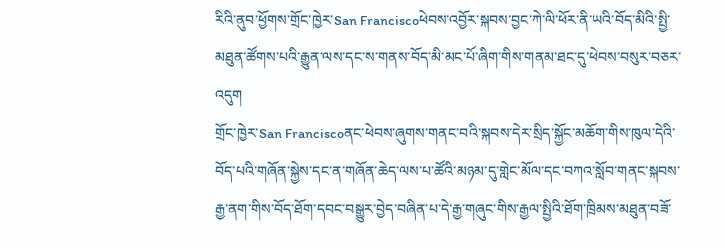རིའི་ནུབ་ཕྱོགས་གྲོང་ཁྱེར་San Franciscoཕེབས་འབྱོར་སྐབས་བྱང་ཀེ་ལི་ཕོར་ནི་ཡའི་བོད་མིའི་སྤྱི་མཐུན་ཚོགས་པའི་རྒྱུན་ལས་དང་ས་གནས་བོད་མི་མང་པོ་ཞིག་གིས་གནམ་ཐང་དུ་ཕེབས་བསུར་བཅར་འདུག
གྲོང་ཁྱེར་San Franciscoནང་ཕེབས་ཞུགས་གནང་བའི་སྐབས་དེར་སྲིད་སྐྱོང་མཆོག་གིས་ཁུལ་དེའི་བོད་པའི་གཞོན་སྐྱེས་དང་ན་གཞོན་ཆེད་ལས་པ་ཚོའི་མཉམ་དུ་གླེང་མོལ་དང་བཀའ་སློབ་གནང་སྐབས་རྒྱ་ནག་གིས་བོད་ཐོག་དབང་བསྒྱུར་བྱེད་བཞིན་པ་དེ་རྒྱ་གཞུང་གིས་རྒྱལ་སྤྱིའི་ཐོག་ཁྲིམས་མཐུན་བཟོ་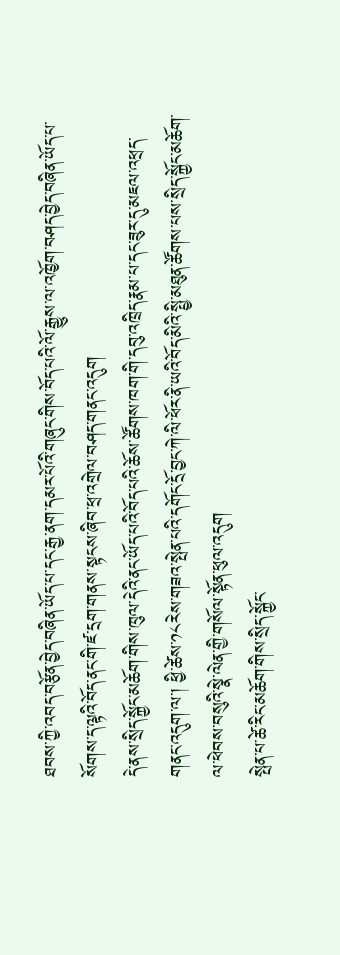ཐབས་ཀྱི་འབད་བརྩོན་བྱེད་བཞིན་ཡོད་པ་དང་རྒྱ་ནག་དམར་པོའི་གཞུང་གིས་བོད་པའི་ལོ་རྒྱུས་ལ་འཁྱོག་བཤད་བྱེད་བཞིན་ཡོད་པ་སོགས་ད་ལྟའི་བོད་ནང་གི་ཛ་དྲག་གནས་སྟངས་ཞིབ་ཕྲ་འགྲེལ་བཤད་གནང་འདུག
དེ་ནས་སྲིད་སྐྱོང་མཆོག་གིས་ཁུལ་དེའི་ནང་ཡོད་པའི་བོད་པའི་ཆོས་ཚོགས་ཁག་གི་དབུ་འཁྲིད་རྣམ་པ་དང་ཟུར་དུ་མཇལ་འཕྲད་གནང་འདུག་ལ་། ཕྱི་ཚེས་༡༨རེས་གཟའ་སྤེན་པའི་དགོང་དྲོ་བྱང་ཀེ་ལི་ཕོར་ནི་ཡའི་བོད་མིའི་སྤྱི་མཐུན་ཚོགས་པས་སྲིད་སྐྱོང་མཆོག་ལ་ཕེབས་བསུའི་སྣེ་ལེན་གྱི་གསོལ་སྟོན་ཕུལ་འདུག
སྤེན་པ་ཚེ་རིང་མཆོག་གིས་སྲིད་སྐྱོང་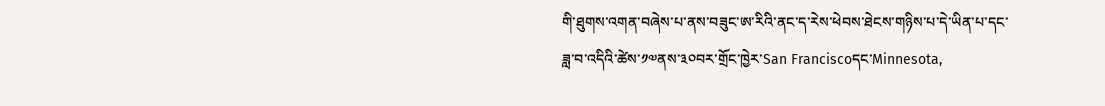གི་ཐུགས་འགན་བཞེས་པ་ནས་བཟུང་ཨ་རིའི་ནང་ད་རེས་ཕེབས་ཐེངས་གཉིས་པ་དེ་ཡིན་པ་དང་ཟླ་བ་འདིའི་ཚེས་༡༧ནས་༣༠བར་གྲོང་ཁྱེར་San Franciscoདང་Minnesota,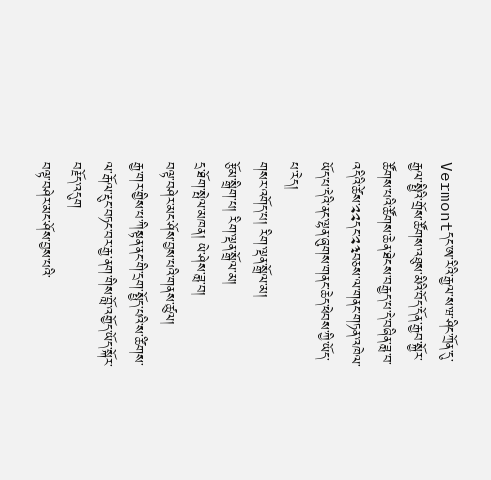Vermontདང་ཨ་རིའི་རྒྱལ་ས་ཝ་ཤིང་ཀྲོན་དུ་རྒྱལ་སྤྱིའི་གྲོས་ཚོགས་འཐུས་མིའི་བོད་དོན་རྒྱབ་སྐྱོར་ཚོགས་པའི་ཚོགས་ཆེན་ཐེངས་བརྒྱད་པ་དེ་བཞིན་ཟླ་བ་འདིའི་ཚེས་༢༢དང་༢༣བཅས་ལ་གནང་གཏན་འཁེལ་ཡོད་པ་དེའི་ནང་ལྷན་ཞུགས་གནང་ཆེད་ཕེབས་ཀྱི་ཡོད་པ་རེད།
གསར་འགོད་པ། རིག་ལྡན་སྒྲོལ་མ།
རྩོམ་སྒྲིག་པ། རིག་ལྡན་སྒྲོལ་མ།
དྲ་ཐོག་སྤེལ་མཁན། ཡེ་ཤེས་ཟླ་བ།
བལྟ་བཤེར་མང་ཤོས་བྱས་པའི་གནས་ཚུལ།
རྒྱ་གར་གྱིས་པ་ཀིསྟན་ནང་གི་དྲག་སྤྱོད་པའི་ས་ཚིགས་ལ་རྒོལ་རྡུང་བཏང་བར་རྒྱ་ནག་གིས་བློ་འགྱོད་ཡོད་སྐོར་བརྗོད་འདུག
བལྟ་བཤེར་མང་ཤོས་བྱས་པའི་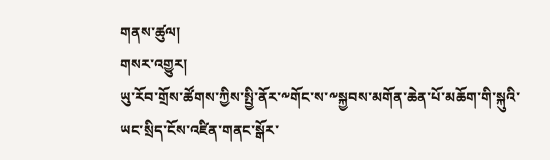གནས་ཚུལ།
གསར་འགྱུར།
ཡུ་རོབ་གྲོས་ཚོགས་ཀྱིས་སྤྱི་ནོར་༸གོང་ས་༸སྐྱབས་མགོན་ཆེན་པོ་མཆོག་གི་སྐུའི་ཡང་སྲིད་ངོས་འཛིན་གནང་སྒོར་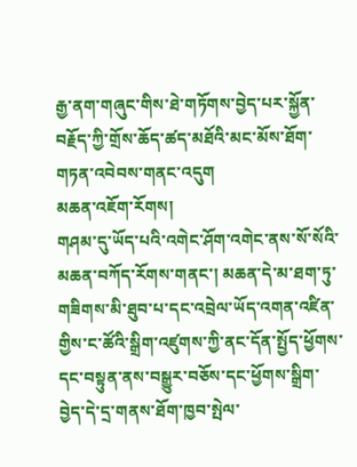རྒྱ་ནག་གཞུང་གིས་ཐེ་གཏོགས་བྱེད་པར་སྐྱོན་བརྗོད་ཀྱི་གྲོས་ཆོད་ཚད་མཐོའི་མང་མོས་ཐོག་གཏན་འབེབས་གནང་འདུག
མཆན་འཇོག་རོགས།
གཤམ་དུ་ཡོད་པའི་འགེང་ཤོག་འགེང་ནས་སོ་སོའི་མཆན་བཀོད་རོགས་གནང་། མཆན་དེ་མ་ཐག་ཏུ་གཟིགས་མི་ཐུབ་པ་དང་འབྲེལ་ཡོད་འགན་འཛིན་གྱིས་ང་ཚོའི་སྒྲིག་འཛུགས་ཀྱི་ནང་དོན་སྤྱོད་ཕྱོགས་དང་བསྟུན་ནས་བསྒྱུར་བཅོས་དང་ཕྱོགས་སྒྲིག་བྱེད་དེ་དྲ་གནས་ཐོག་ཁྱབ་སྤེལ་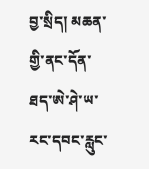བྱ་སྲིད། མཆན་གྱི་ནང་དོན་ཐད་ཨེ་ཤེ་ཡ་རང་དབང་རླུང་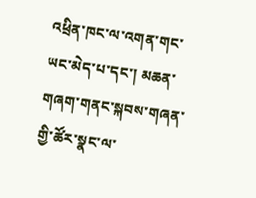འཕྲིན་ཁང་ལ་འགན་གང་ཡང་མེད་པ་དང་། མཆན་གཞག་གནང་སྐབས་གཞན་གྱི་ཚོར་སྣང་ལ་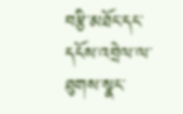བརྩི་མཐོང་དང་དངོས་འབྲེལ་ལ་ཐུགས་སྣང་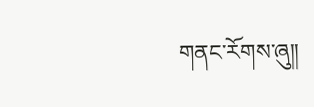གནང་རོགས་ཞུ༎